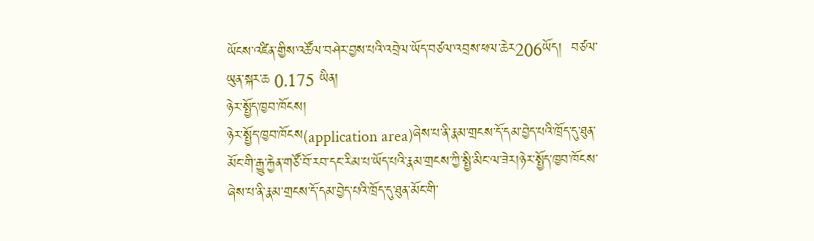ཡོངས་འཛིན་གྱིས་འཚོལ་བཤེར་བྱས་པའི་འབྲེལ་ཡོད་བཙལ་འབྲས་ཕལ་ཆེར206ཡོད།  བཙལ་ཡུན་སྐར་ཆ 0.175 ཡིན།
ཉེར་སྤྱོད་ཁྱབ་ཁོངས།
ཉེར་སྤྱོད་ཁྱབ་ཁོངས(application area)ཞེས་པ་ནི་རྣམ་གྲངས་དོ་དམ་བྱེད་པའི་ཁྲོད་དུ་ཐུན་མོང་གི་རྒྱུ་རྐྱེན་གཙོ་བོ་རབ་དང་རིམ་པ་ཡོད་པའི་རྣམ་གྲངས་ཀྱི་སྤྱི་མིང་ལ་ཟེར།ཉེར་སྤྱོད་ཁྱབ་ཁོངས་ཞེས་པ་ནི་རྣམ་གྲངས་དོ་དམ་བྱེད་པའི་ཁྲོད་དུ་ཐུན་མོང་གི་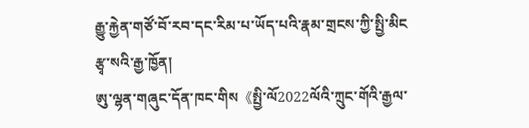རྒྱུ་རྐྱེན་གཙོ་བོ་རབ་དང་རིམ་པ་ཡོད་པའི་རྣམ་གྲངས་ཀྱི་སྤྱི་མིང
རྩྭ་སའི་རྒྱ་ཁྱོན།
ཨུ་ལྷན་གཞུང་དོན་ཁང་གིས《སྤྱི་ལོ2022ལོའི་ཀྲུང་གོའི་རྒྱལ་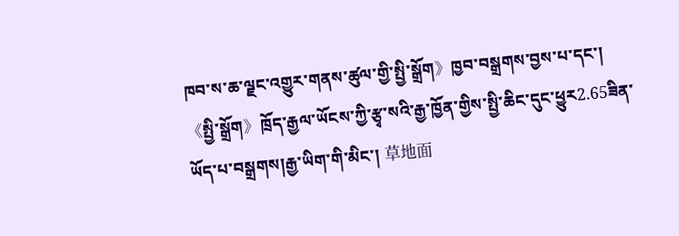ཁབ་ས་ཆ་ལྗང་འགྱུར་གནས་ཚུལ་གྱི་སྤྱི་སྒྲོག》ཁྱབ་བསྒྲགས་བྱས་པ་དང་། 《སྤྱི་སྒྲོག》ཁྲོད་རྒྱལ་ཡོངས་ཀྱི་རྩྭ་སའི་རྒྱ་ཁྱོན་གྱིས་སྤྱི་ཆིང་དུང་ཕྱུར2.65ཟིན་ཡོད་པ་བསྒྲགས།རྒྱ་ཡིག་གི་མིང་། 草地面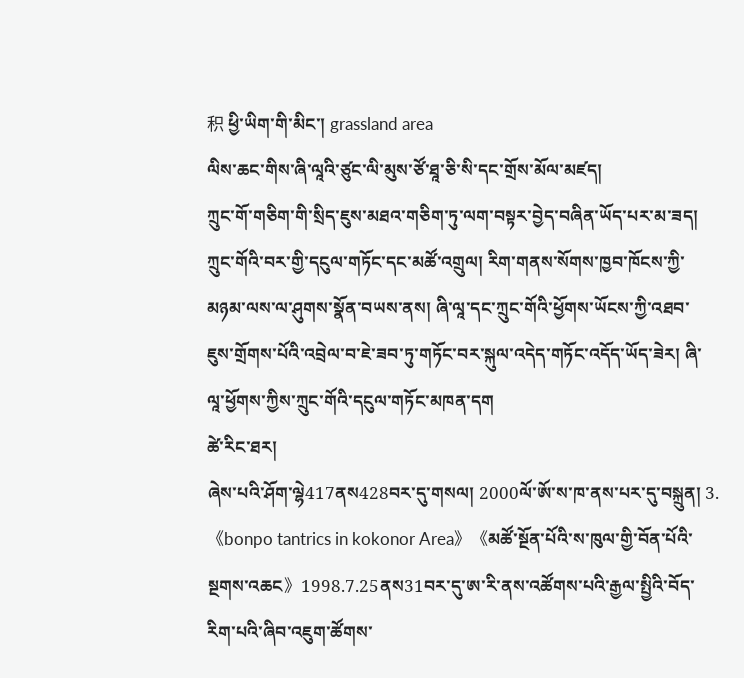积 ཕྱི་ཡིག་གི་མིང་། grassland area
ལིས་ཆང་གིས་ཞི་ལཱའི་ཙུང་ལི་མུས་ཙོ་ཐཱ་ཅི་སི་དང་གྲོས་མོལ་མཛད།
ཀྲུང་གོ་གཅིག་གི་སྲིད་ཇུས་མཐའ་གཅིག་ཏུ་ལག་བསྟར་བྱེད་བཞིན་ཡོད་པར་མ་ཟད། ཀྲུང་གོའི་བར་གྱི་དངུལ་གཏོང་དང་མཚོ་འགྲུལ། རིག་གནས་སོགས་ཁྱབ་ཁོངས་ཀྱི་མཉམ་ལས་ལ་ཤུགས་སྣོན་བཡས་ནས། ཞི་ལཱ་དང་ཀྲུང་གོའི་ཕྱོགས་ཡོངས་ཀྱི་འཐབ་ཇུས་གྲོགས་པོའི་འབྲེལ་བ་ཇེ་ཟབ་ཏུ་གཏོང་བར་སྐུལ་འདེད་གཏོང་འདོད་ཡོད་ཟེར། ཞི་ལཱ་ཕྱོགས་ཀྱིས་ཀྲུང་གོའི་དངུལ་གཏོང་མཁན་དག
ཚེ་རིང་ཐར།
ཞེས་པའི་ཤོག་ལྷེ417ནས428བར་དུ་གསལ། 2000ལོ་ཨོ་ས་ཁ་ནས་པར་དུ་བསྐྲུན། 3.《bonpo tantrics in kokonor Area》《མཚོ་སྔོན་པོའི་ས་ཁུལ་གྱི་བོན་པོའི་སྔགས་འཆང》1998.7.25ནས31བར་དུ་ཨ་རི་ནས་འཚོགས་པའི་རྒྱལ་སྤྱིའི་བོད་རིག་པའི་ཞིབ་འཇུག་ཚོགས་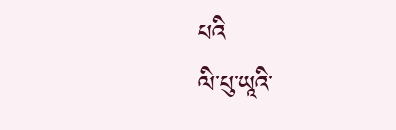པའི
ལི་པུ་ཡཱའི་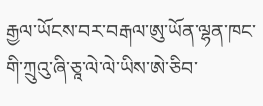རྒྱལ་ཡོངས་བར་བརྒལ་ཨུ་ཡོན་ལྷན་ཁང་གི་ཀྲུའུ་ཞི་ཅཱ་ལེ་ལེ་ཡིས་ཨེ་ཅིབ་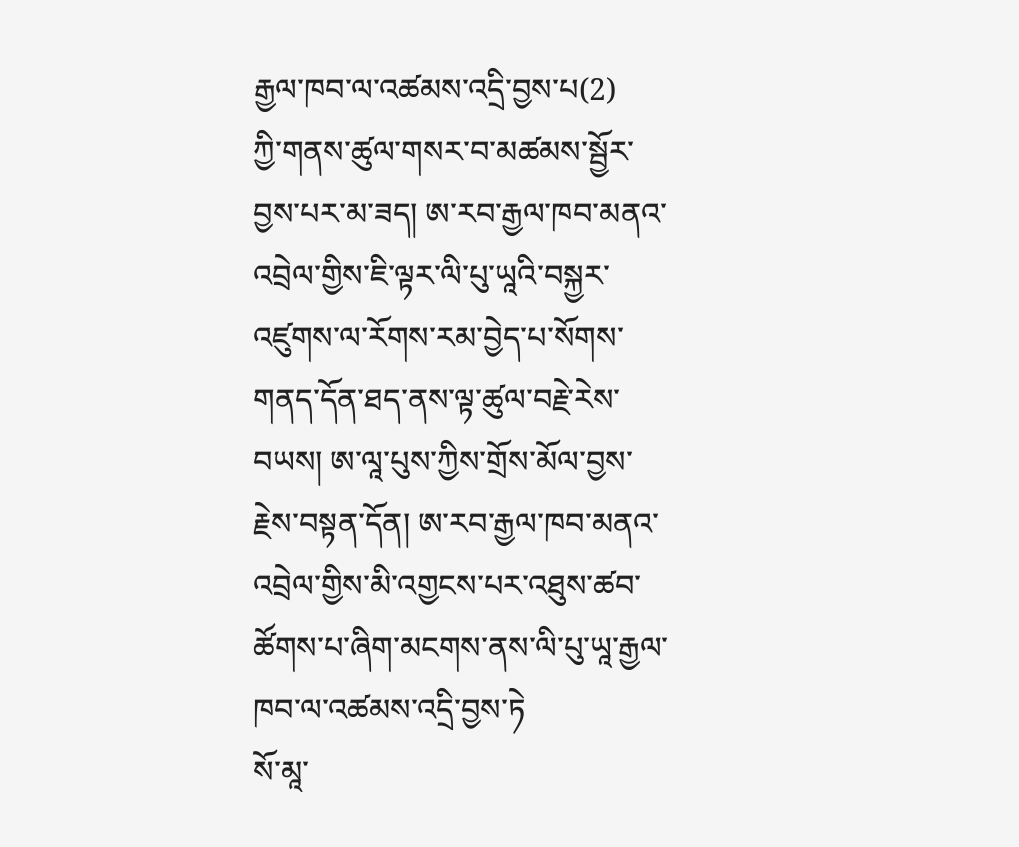རྒྱལ་ཁབ་ལ་འཚམས་འདྲི་བྱས་པ(2)
ཀྱི་གནས་ཚུལ་གསར་བ་མཚམས་སྦྱོར་བྱས་པར་མ་ཟད། ཨ་རབ་རྒྱལ་ཁབ་མནའ་འབྲེལ་གྱིས་ཇི་ལྟར་ལི་པུ་ཡཱའི་བསྐྱར་འཛུགས་ལ་རོགས་རམ་བྱེད་པ་སོགས་གནད་དོན་ཐད་ནས་ལྟ་ཚུལ་བརྗེ་རེས་བཡས། ཨ་ལཱ་པུས་ཀྱིས་གྲོས་མོལ་བྱས་རྗེས་བསྟན་དོན། ཨ་རབ་རྒྱལ་ཁབ་མནའ་འབྲེལ་གྱིས་མི་འགྱངས་པར་འཐུས་ཚབ་ཚོགས་པ་ཞིག་མངགས་ནས་ལི་པུ་ཡཱ་རྒྱལ་ཁབ་ལ་འཚམས་འདྲི་བྱས་ཏེ
སོ་མཱ་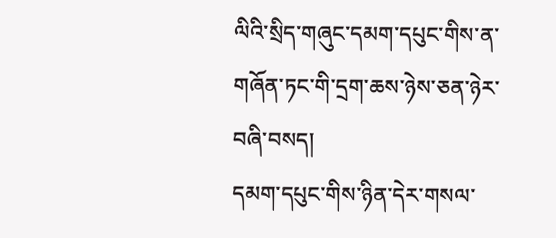ལིའི་སྲིད་གཞུང་དམག་དཔུང་གིས་ན་གཞོན་ཏང་གི་དྲག་ཆས་ཉེས་ཅན་ཉེར་བཞི་བསད།
དམག་དཔུང་གིས་ཉིན་དེར་གསལ་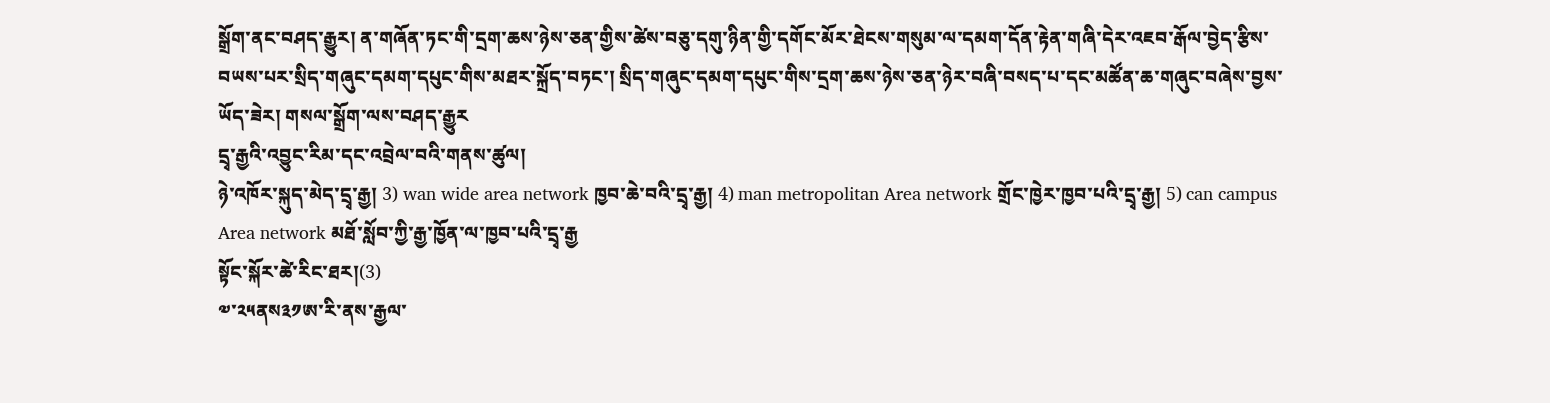སྒྲོག་ནང་བཤད་རྒྱུར། ན་གཞོན་ཏང་གི་དྲག་ཆས་ཉེས་ཅན་གྱིས་ཚེས་བཅུ་དགུ་ཉིན་གྱི་དགོང་མོར་ཐེངས་གསུམ་ལ་དམག་དོན་རྟེན་གཞི་དེར་འཇབ་རྒོལ་བྱེད་རྩིས་བཡས་པར་སྲིད་གཞུང་དམག་དཔུང་གིས་མཐར་སྐྲོད་བཏང་། སྲིད་གཞུང་དམག་དཔུང་གིས་དྲག་ཆས་ཉེས་ཅན་ཉེར་བཞི་བསད་པ་དང་མཚོན་ཆ་གཞུང་བཞེས་བྱས་ཡོད་ཟེར། གསལ་སྒྲོག་ལས་བཤད་རྒྱུར
དྲྭ་རྒྱའི་འབྱུང་རིམ་དང་འབྲེལ་བའི་གནས་ཚུལ།
ཉེ་འཁོར་སྐུད་མེད་དྲྭ་རྒྱ། 3) wan wide area network ཁྱབ་ཆེ་བའི་དྲྭ་རྒྱ། 4) man metropolitan Area network གྲོང་ཁྱེར་ཁྱབ་པའི་དྲྭ་རྒྱ། 5) can campus Area network མཐོ་སློབ་ཀྱི་རྒྱ་ཁྱོན་ལ་ཁྱབ་པའི་དྲྭ་རྒྱ
སྟོང་སྐོར་ཚེ་རིང་ཐར།(3)
༧་༢༥ནས༣༡ཨ་རི་ནས་རྒྱལ་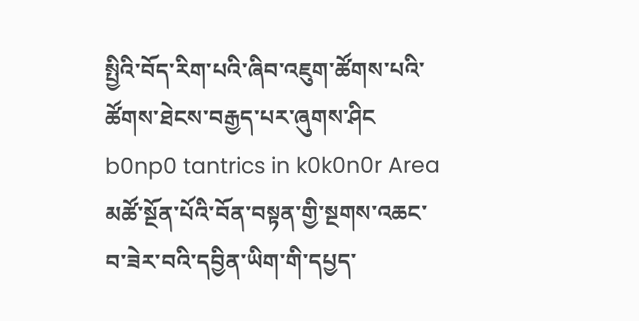སྤྱིའི་བོད་རིག་པའི་ཞིབ་འཇུག་ཚོགས་པའི་ཚོགས་ཐེངས་བརྒྱད་པར་ཞུགས་ཤིང b0np0 tantrics in k0k0n0r Area མཚོ་སྔོན་པོའི་བོན་བསྟན་གྱི་སྔགས་འཆང་བ་ཟེར་བའི་དབྱིན་ཡིག་གི་དཔྱད་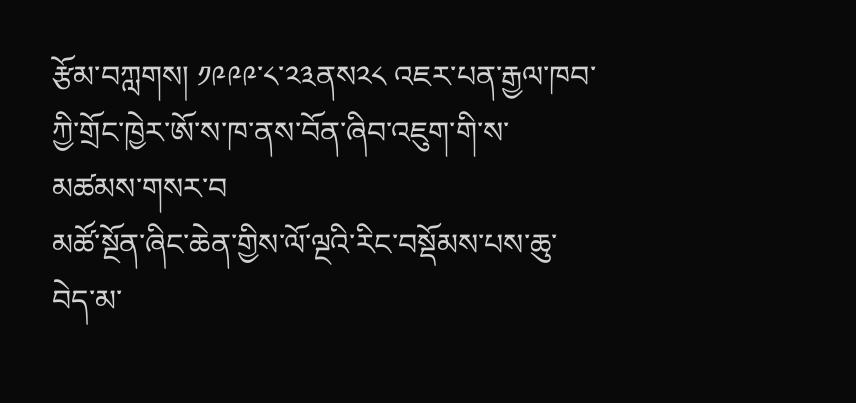རྩོམ་བཀླགས། ༡༩༩༩་༨་༢༣ནས༢༨ འཇར་པན་རྒྱལ་ཁབ་ཀྱི་གྲོང་ཁྱེར་ཨོ་ས་ཁ་ནས་བོན་ཞིབ་འཇུག་གི་ས་མཚམས་གསར་བ
མཚོ་སྔོན་ཞིང་ཆེན་གྱིས་ལོ་ལྔའི་རིང་བསྡོམས་པས་ཆུ་བེད་མ་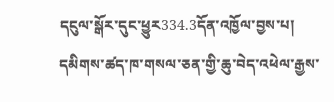དངུལ་སྒོར་དུང་ཕྱུར334.3དོན་འཁྱོལ་བྱས་པ།
དམིགས་ཚད་ཁ་གསལ་ཅན་གྱི་ཆུ་བེད་འཕེལ་རྒྱས་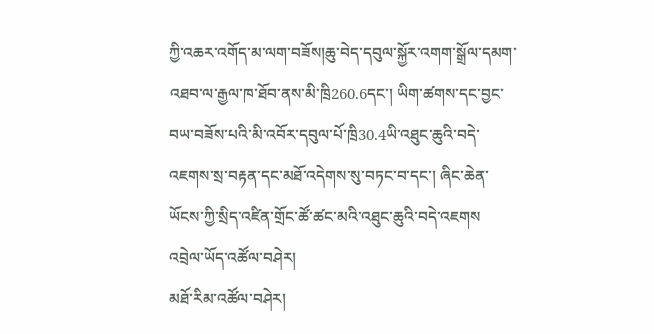ཀྱི་འཆར་འགོད་མ་ལག་བཟོས།ཆུ་བེད་དབུལ་སྐྱོར་འགག་སྒྲོལ་དམག་འཐབ་ལ་རྒྱལ་ཁ་ཐོབ་ནས་མི་ཁྲི260.6དང་། ཡིག་ཚགས་དང་བྱང་བཡ་བཟོས་པའི་མི་འབོར་དབུལ་པོ་ཁྲི30.4ཡི་འཐུང་ཆུའི་བདེ་འཇགས་སྲ་བརྟན་དང་མཐོ་འདེགས་སུ་བཏང་བ་དང་། ཞིང་ཆེན་ཡོངས་ཀྱི་སྲིད་འཛིན་གྲོང་ཚོ་ཚང་མའི་འཐུང་ཆུའི་བདེ་འཇགས
འབྲེལ་ཡོད་འཚོལ་བཤེར།
མཐོ་རིམ་འཚོལ་བཤེར།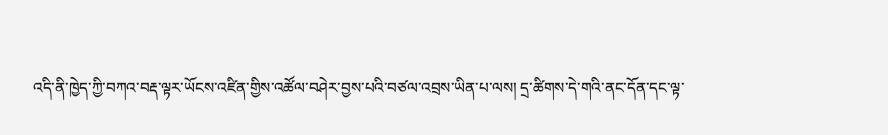འདི་ནི་ཁྱེད་ཀྱི་བཀའ་བརྡ་ལྟར་ཡོངས་འཛིན་གྱིས་འཚོལ་བཤེར་བྱས་པའི་བཙལ་འབྲས་ཡིན་པ་ལས། དྲ་ཚིགས་དེ་གའི་ནང་དོན་དང་ལྟ་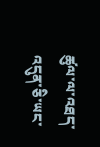ཚུལ་ལ་འཐད་འདུན་ཅི་ཡང་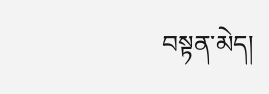བསྟན་མེད།